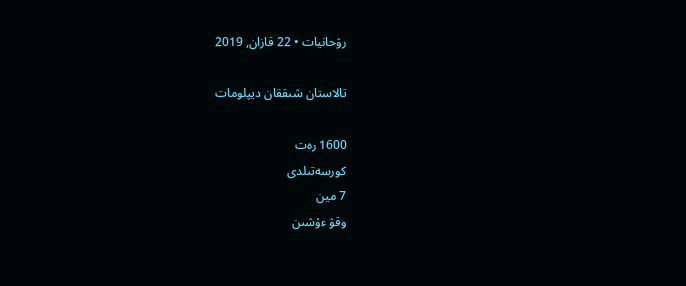رۋحانيات • 22 قازان, 2019

تالاستان شىققان ديپلومات

1600 رەت
كورسەتىلدى
7 مين
وقۋ ءۇشىن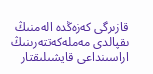قازىرگى كەزەڭدە الەمنىڭ ىقپالدى مەملەكەتتەرىنىڭ اراسىنداعى قايشىلىقتار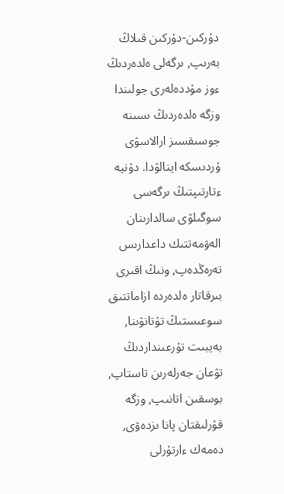دۇركىن-دۇركىن قىلاڭ بەرىپ, ىرگەلى ەلدەردىڭ ءوز مۇددەلەرى جولىندا وزگە ەلدەردىڭ ىسىنە جوسىقسىز ارالاسۋى ۇردىسكە اينالۋدا. دۇنيە ءتارتىپتىڭ ىرگەسى سوگىلۋى سالدارىنان الەۋمەتتىك داعدارىس تەرەڭدەپ, ونىڭ اقىرى بىرقاتار ەلدەردە ازاماتتىق سوعىستىڭ تۇتانۋىنا, بەيبىت تۇرعىنداردىڭ تۋعان جەرلەرىن تاستاپ, بوسقىن اتانىپ, وزگە قۇرلىقتان پانا ىزدەۋى, دەمەك ءارتۇرلى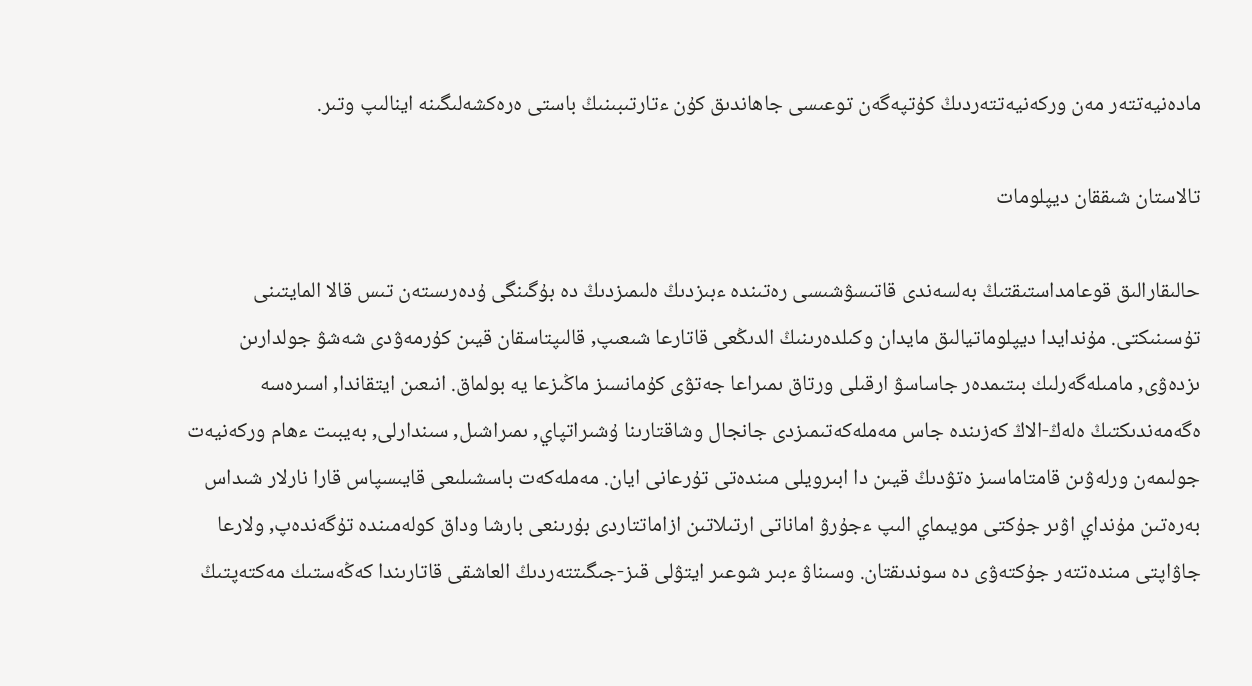مادەنيەتتەر مەن وركەنيەتتەردىڭ كۇتپەگەن توعىسى جاھاندىق كۇن ءتارتىبىنىڭ باستى ەرەكشەلىگىنە اينالىپ وتىر.

تالاستان شىققان ديپلومات

حالىقارالىق قوعامداستىقتىڭ بەلسەندى قاتىسۋشىسى رەتىندە ءبىزدىڭ ەلىمىزدىڭ دە بۇگىنگى ۇدەرىستەن تىس قالا المايتىنى تۇسىنىكتى. مۇندايدا ديپلوماتيالىق مايدان وكىلدەرىنىڭ الدىڭعى قاتارعا شىعىپ, قالىپتاسقان قيىن كۇرمەۋدى شەشۋ جولدارىن ىزدەۋى, مامىلەگەرلىك بىتىمدەر جاساسۋ ارقىلى ورتاق ىمىراعا جەتۋى كۇمانسىز ماڭىزعا يە بولماق. انىعىن ايتقاندا, اسىرەسە ەگەمەندىكتىڭ ەلەڭ-الاڭ كەزىندە جاس مەملەكەتىمىزدى جانجال وشاقتارىنا ۇشىراتپاي, ىمىراشىل, سىندارلى, بەيبىت ءھام وركەنيەت جولىمەن ورلەۋىن قامتاماسىز ەتۋدىڭ قيىن دا ابىرويلى مىندەتى تۇرعانى ايان. مەملەكەت باسشىلىعى قايىسپاس قارا نارلار شىداس بەرەتىن مۇنداي اۋىر جۇكتى مويىماي الىپ ءجۇرۋ اماناتى ارتىلاتىن ازاماتتاردى بۇرىنعى بارشا وداق كولەمىندە تۇگەندەپ, ولارعا جاۋاپتى مىندەتتەر جۇكتەۋى دە سوندىقتان. وسىناۋ ءبىر شوعىر ايتۋلى قىز-جىگىتتەردىڭ العاشقى قاتارىندا كەڭەستىك مەكتەپتىڭ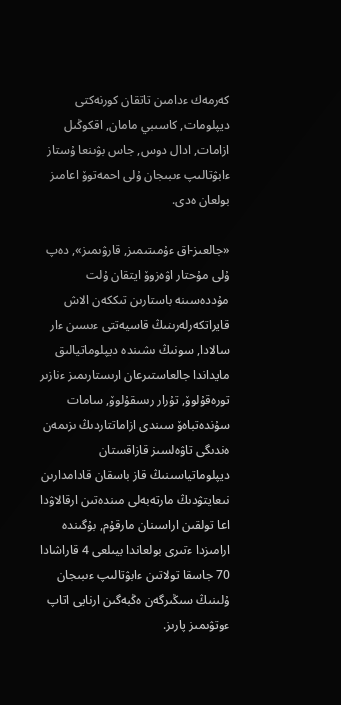كەرمەك ءدامىن تاتقان كورنەكتى ديپلومات, كاسىبي مامان, اقكوڭىل ازامات, ادال دوس, جاس بۋىنعا ۇستاز ءابۋتالىپ ءىبىجان ۇلى احمەتوۆ اعامىز بولعان ەدى.

«جالعىز-اق ءۇمىتىمىز, قارۋىمىز», دەپ ۇلى مۇحتار اۋەزوۆ ايتقان ۇلت مۇددەسىنە باستارىن تىككەن الاش قايراتكەرلەرىنىڭ قاسيەتتى ءىسىن ءار سالادا, سونىڭ ىشىندە ديپلوماتيالىق مايداندا جالعاستىرعان ارىستارىمىز ءنازىر تورەقۇلوۆ, تۇرار رىسقۇلوۆ, سامات سۇندەتباەۆ سىندى ازاماتتاردىڭ ىزىمەن ەندىگى تاۋەلسىز قازاقستان ديپلوماتياسىنىڭ قاز باسقان قادامدارىن نىعايتۋدىڭ مارتەبەلى مىندەتىن ارقالاۋدا اعا تولقىن اراسىنان مارقۇم, بۇگىندە ارامىزدا ءتىرى بولعاندا بيىلعى 4 قاراشادا 70 جاسقا تولاتىن ءابۋتالىپ ءىبىجان ۇلىنىڭ سىڭىرگەن ەڭبەگىن ارنايى اتاپ ءوتۋىمىز پارىز.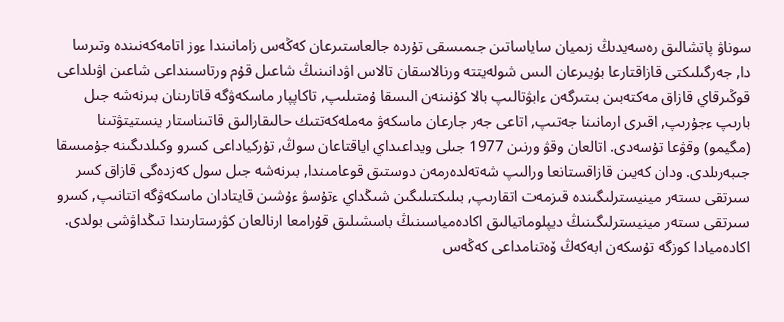سوناۋ پاتشالىق رەسەيدىڭ زىميان ساياساتىن جىمىسقى تۇردە جالعاستىرعان كەڭەس زامانىندا ءوز اتامەكەنىندە وتىرسا دا, جەرگىلىكتى قازاقتارعا بۇيىرعان الىس شولەيتتە ورنالاسقان تالاس اۋدانىنىڭ شاعىل قۇم ورتاسىنداعى شاعىن اۋىلداعى قوڭىرقاي قازاق مەكتەبىن بىتىرگەن ءابۋتالىپ بالا كۇنىنەن الىسقا ۇمتىلىپ, تاكاپپار ماسكەۋگە قاتارىنان بىرنەشە جىل بارىپ ءجۇرىپ, اقىرى ارمانىنا جەتىپ, اتاعى جەر جارعان ماسكەۋ مەملەكەتتىك حالىقارالىق قاتىناستار ينستيتۋتىنا (مگيمو) وقۋعا تۇسەدى. اتالعان وقۋ ورنىن 1977 جىلى ويداعىداي اياقتاعان سوڭ, تۇركياداعى كسرو وكىلدىگىنە جۇمىسقا جىبەرىلدى. ودان كەيىن قازاقستانعا ورالىپ شەتەلدەرمەن دوستىق قوعامىندا, بىرنەشە جىل سول كەزدەگى قازاق كسر سىرتقى ىستەر مينيسترلىگىندە قىزمەت اتقارىپ, بىلىكتىلىگىن شىڭداي ءتۇسۋ ءۇشىن قايتادان ماسكەۋگە اتتانىپ, كسرو سىرتقى ىستەر مينيسترلىگىنىڭ ديپلوماتيالىق اكادەمياسىنىڭ باسشىلىق قۇرامعا ارنالعان كۋرستارىندا تىڭداۋشى بولدى. اكادەميادا كوزگە تۇسكەن ابەكەڭ ۆەتنامداعى كەڭەس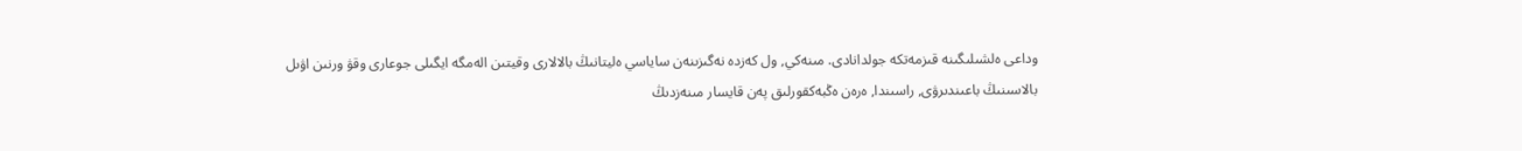وداعى ەلشىلىگىنە قىزمەتكە جولدانادى. مىنەكي, ول كەزدە نەگىزىنەن ساياسي ەليتانىڭ بالالارى وقيتىن الەمگە ايگىلى جوعارى وقۋ ورنىن اۋىل بالاسىنىڭ باعىندىرۋى, راسىندا, ەرەن ەڭبەكقورلىق پەن قايسار مىنەزدىڭ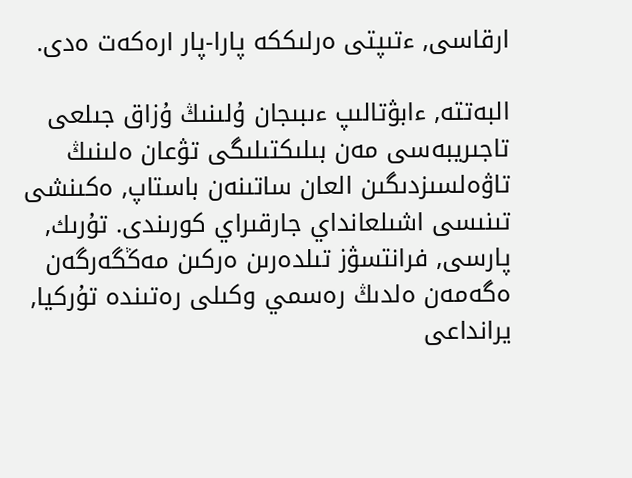ارقاسى, ءتىپتى ەرلىككە پارا-پار ارەكەت ەدى.

البەتتە, ءابۋتالىپ ءىبىجان ۇلىنىڭ ۇزاق جىلعى تاجىريبەسى مەن بىلىكتىلىگى تۋعان ەلىنىڭ تاۋەلسىزدىگىن العان ساتىنەن باستاپ, ەكىنشى تىنىسى اشىلعانداي جارقىراي كورىندى. تۇرىك, پارسى, فرانتسۋز تىلدەرىن ەركىن مەڭگەرگەن ەگەمەن ەلدىڭ رەسمي وكىلى رەتىندە تۇركيا, يرانداعى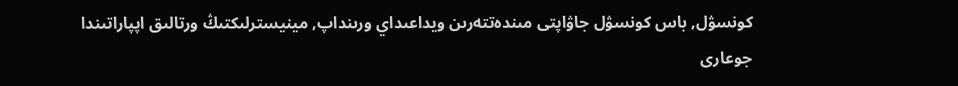كونسۋل, باس كونسۋل جاۋاپتى مىندەتتەرىن ويداعىداي ورىنداپ, مينيسترلىكتىڭ ورتالىق اپپاراتىندا جوعارى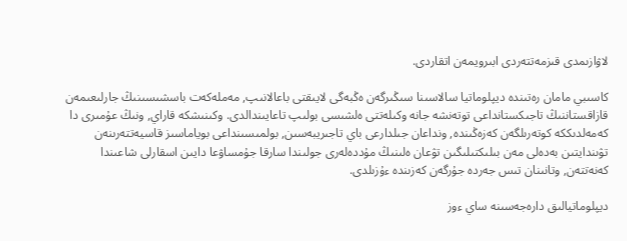لاۋازىمدى قىزمەتتەردى ابىرويمەن اتقاردى.

كاسىبي مامان رەتىندە ديپلوماتيا سالاسىنا سىڭىرگەن ەڭبەگى لايىقتى باعالانىپ, مەملەكەت باسشىسىنىڭ جارلىعىمەن قازاقستاننىڭ تاجىكستانداعى توتەنشە جانە وكىلەتتى ەلشىسى بولىپ تاعايىندالدى. وكىنىشكە قاراي, ونىڭ عۇمىرى دا كەمەلدىككە كوتەرىلگەن كەزەڭىندە, ونداعان جىلدارعى باي تاجىريبەسىن, بولمىسىنداعى بوياماسىز قاسيەتتەرىنەن تۋىندايتىن بەدەلى مەن بىلىكتىلىگىن تۋعان ەلىنىڭ مۇددەلەرى جولىندا سارقا جۇمساۋعا دايىن اسقارلى شاعىندا كەنەتتەن, وتانىنان تىس جەردە جۇرگەن كەزىندە ءۇزىلدى.

ديپلوماتيالىق دارەجەسىنە ساي ءوز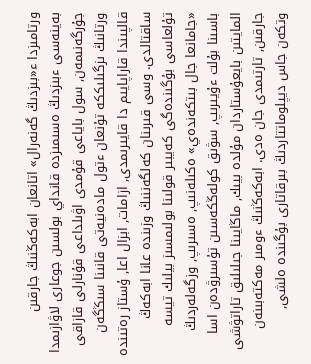ورتامىزدا ء«بىزدىڭ گەنەرال» اتانعان ابەكەڭنىڭ جارقىن بەينەسى ءبىزدىڭ ەسىمىزدە قانداي بولسىن جوعارى لاۋازىمدا جۇرگەنىمەن, سول باياعى قۇمدى اۋىلداعى قۇنارلى قازاقى ورتانىڭ ىزگىلىككە تۇنعان ءتول مادەنيەتى قانىنا سىڭگەن قالپىندا قاراپايىم دا قايىرىمدى, ازامات, ابزال اعا, ۇستاز رەتىندە ساقتالدى. وسى قىرىنان كەلگەننىڭ وزىندە عانا ابەكەڭ تۇلعاسى بۇگىندەگى كەيبىر قولىنا بولىمسىز بيلىك تيسە «جامانعا جال بىتكەندەي» ەكىلەنىپ, ەسىرىپ, وزگەلەردىڭ باسىنا بۇلت ءۇيىرىپ, سۋىق كولەڭكەسىن تۇسىرۋدەن اسا المايتىن بايعۇستاردان مۇلدە بيىك, ماڭايىنا جىلىلىق تاراتۋشى جارقىن, تارتىمدى جان ەدى. ابەكەڭنىڭ ءومىر مەكتەبىنەن وتكەن جاس ديپلوماتتاردىڭ بىرقاتارى بۇگىندە ەلشى,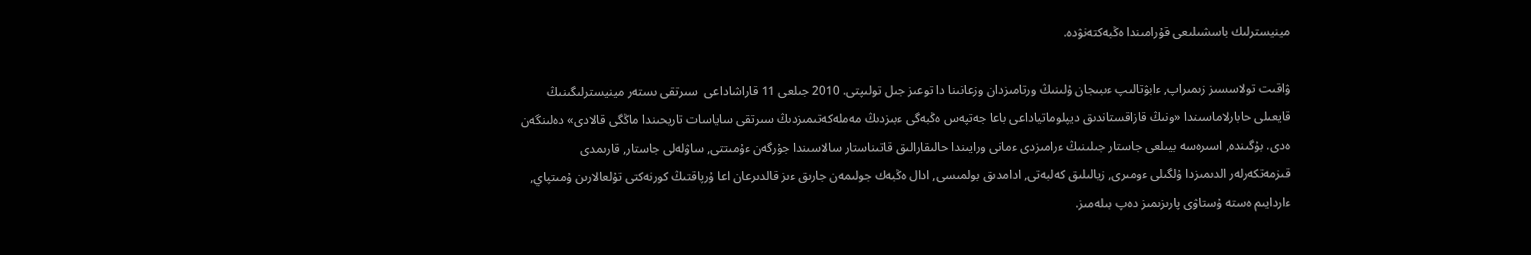مينيسترلىك باسشىلىعى قۇرامىندا ەڭبەكتەنۋدە.

ۋاقىت تولاسسىز زىمىراپ, ءابۋتالىپ ءىبىجان ۇلىنىڭ ورتامىزدان وزعانىنا دا توعىز جىل تولىپتى. 2010 جىلعى 11 قاراشاداعى  سىرتقى ىستەر مينيسترلىگىنىڭ قايعىلى حابارلاماسىندا «ونىڭ قازاقستاندىق ديپلوماتياداعى باعا جەتپەس ەڭبەگى ءبىزدىڭ مەملەكەتىمىزدىڭ سىرتقى ساياسات تاريحىندا ماڭگى قالادى» دەلىنگەن ەدى. بۇگىندە, اسىرەسە بيىلعى جاستار جىلىنىڭ ءرامىزدى ءمانى ورايىندا حالىقارالىق قاتىناستار سالاسىندا جۇرگەن ءۇمىتتى, ساۋلەلى جاستار, قارىمدى قىزمەتكەرلەر الدىمىزدا ۇلگىلى ءومىرى, زيالىلىق كەلبەتى, ادامدىق بولمىسى, ادال ەڭبەك جولىمەن جارىق ءىز قالدىرعان اعا ۇرپاقتىڭ كورنەكتى تۇلعالارىن ۇمىتپاي, ءاردايىم ەستە ۇستاۋى پارىزىمىز دەپ بىلەمىز.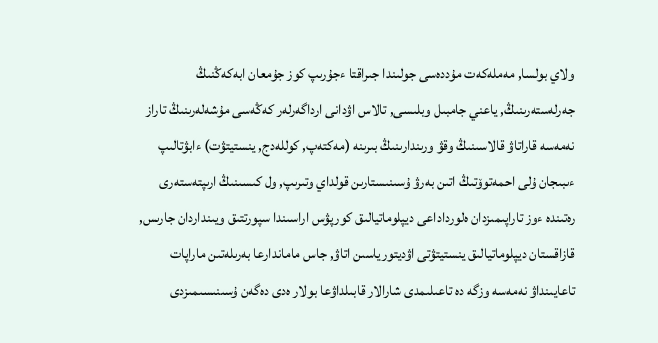ولاي بولسا, مەملەكەت مۇددەسى جولىندا جىراقتا ءجۇرىپ كوز جۇمعان ابەكەڭنىڭ جەرلەستەرىنىڭ, ياعني جامبىل وبلىسى, تالاس اۋدانى ارداگەرلەر كەڭەسى مۇشەلەرىنىڭ تاراز نەمەسە قاراتاۋ قالاسىنىڭ وقۋ ورىندارىنىڭ بىرىنە (مەكتەپ, كوللەدج, ينستيتۋت) ءابۋتالىپ ءىبىجان ۇلى احمەتوۆتىڭ اتىن بەرۋ ۇسىنىستارىن قولداي وتىرىپ, ول كىسىنىڭ ارىپتەستەرى رەتىندە ءوز تاراپىمىزدان ەلورداداعى ديپلوماتيالىق كورپۋس اراسىندا سپورتتىق ويىنداردان جارىس, قازاقستان ديپلوماتيالىق ينستيتۋتى اۋديتورياسىن اتاۋ, جاس ماماندارعا بەرىلەتىن ماراپات تاعايىنداۋ نەمەسە وزگە دە تاعىلىمدى شارالار قابىلداۋعا بولار ەدى دەگەن ۇسىنىسىمىزدى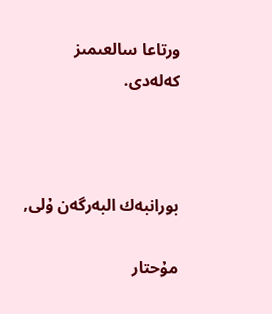ورتاعا سالعىمىز كەلەدى.



بورانبەك البەرگەن ۇلى,

مۇحتار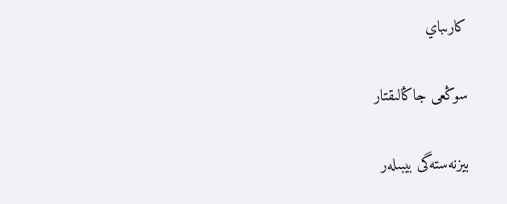كارىباي

سوڭعى جاڭالىقتار

بيزنەستەگى بيبىلەر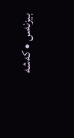بيزنەس • كەشە